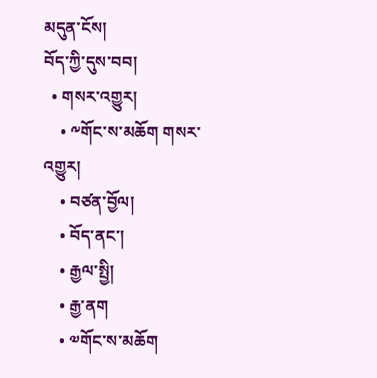མདུན་ངོས།
བོད་ཀྱི་དུས་བབ།
  • གསར་འགྱུར།
    • ༸གོང་ས་མཆོག གསར་འགྱུར།
    • བཙན་བྱོལ།
    • བོད་ནང་།
    • རྒྱལ་སྤྱི།
    • རྒྱ་ནག
    • ༧གོང་ས་མཆོག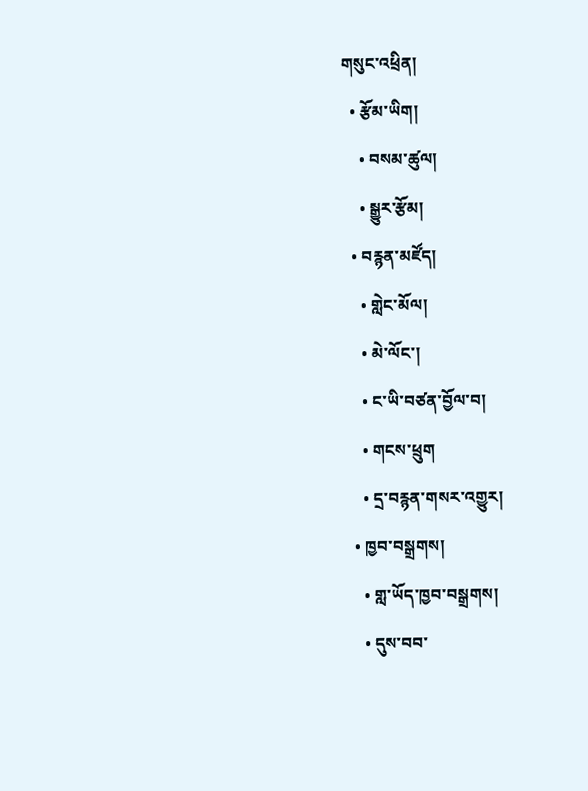གསུང་འཕྲིན།
  • རྩོམ་ཡིག།
    • བསམ་ཚུལ།
    • སྒྱུར་རྩོམ།
  • བརྙན་མཛོད།
    • གླེང་མོལ།
    • མེ་ལོང་།
    • ང་ཡི་བཙན་བྱོལ་བ།
    • གངས་ཕྲུག
    • དྲ་བརྙན་གསར་འགྱུར།
  • ཁྱབ་བསྒྲགས།
    • གླ་ཡོད་ཁྱབ་བསྒྲགས།
    • དུས་བབ་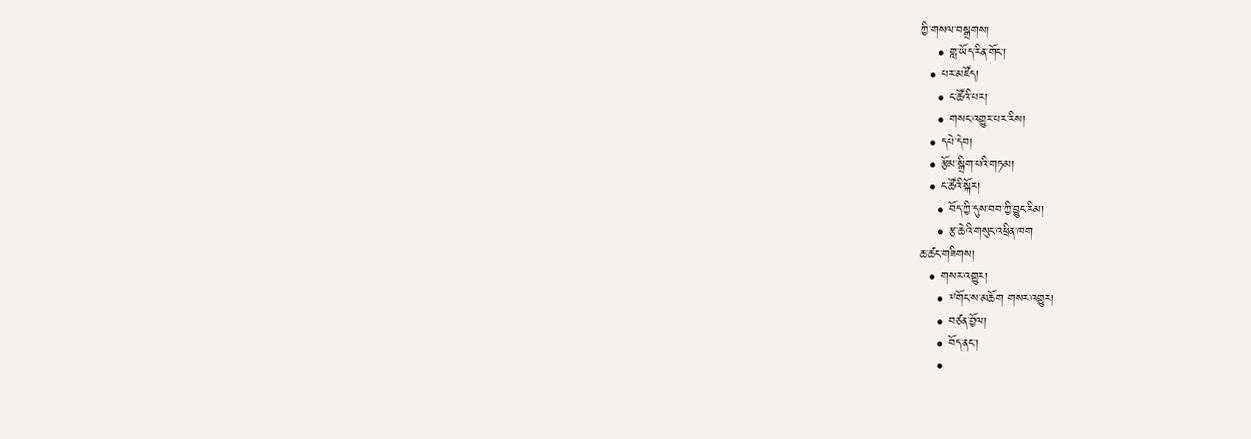ཀྱི་གསལ་བསྒྲགས།
    • གླ་ཡོད་རིན་གོང་།
  • པར་མཛོད།
    • ང་ཚོའི་པར།
    • གསང་འགྱུར་པར་རིས།
  • དཔེ་དེབ།
  • རྩོམ་སྒྲིག་པའི་གཏམ།
  • ང་ཚོའི་སྐོར།
    • བོད་ཀྱི་དུས་བབ་ཀྱི་བྱུང་རིམ།
    • རྩ་ཆེའི་གསུང་འཕྲིན་ཁག
ཆ་ཚང་གཟིགས།
  • གསར་འགྱུར།
    • ༸གོང་ས་མཆོག གསར་འགྱུར།
    • བཙན་བྱོལ།
    • བོད་ནང་།
    •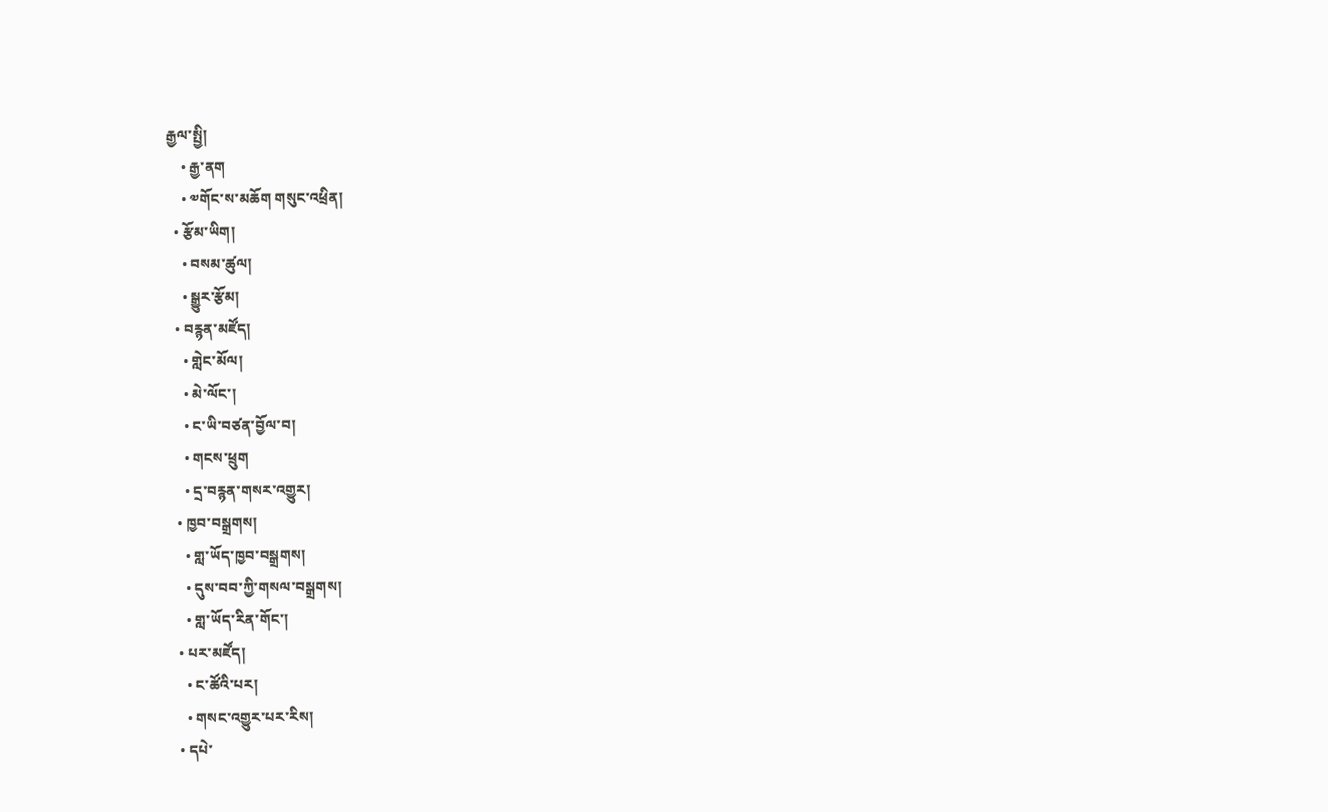རྒྱལ་སྤྱི།
    • རྒྱ་ནག
    • ༧གོང་ས་མཆོག གསུང་འཕྲིན།
  • རྩོམ་ཡིག།
    • བསམ་ཚུལ།
    • སྒྱུར་རྩོམ།
  • བརྙན་མཛོད།
    • གླེང་མོལ།
    • མེ་ལོང་།
    • ང་ཡི་བཙན་བྱོལ་བ།
    • གངས་ཕྲུག
    • དྲ་བརྙན་གསར་འགྱུར།
  • ཁྱབ་བསྒྲགས།
    • གླ་ཡོད་ཁྱབ་བསྒྲགས།
    • དུས་བབ་ཀྱི་གསལ་བསྒྲགས།
    • གླ་ཡོད་རིན་གོང་།
  • པར་མཛོད།
    • ང་ཚོའི་པར།
    • གསང་འགྱུར་པར་རིས།
  • དཔེ་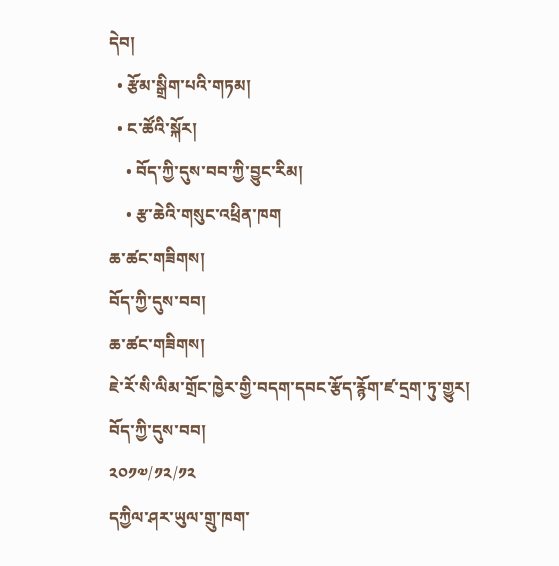དེབ།
  • རྩོམ་སྒྲིག་པའི་གཏམ།
  • ང་ཚོའི་སྐོར།
    • བོད་ཀྱི་དུས་བབ་ཀྱི་བྱུང་རིམ།
    • རྩ་ཆེའི་གསུང་འཕྲིན་ཁག
ཆ་ཚང་གཟིགས།
བོད་ཀྱི་དུས་བབ།
ཆ་ཚང་གཟིགས།
ཇེ་རོ་སི་ལིམ་གྲོང་ཁྱེར་གྱི་བདག་དབང་རྩོད་རྙོག་ཛ་དྲག་ཏུ་གྱུར།
བོད་ཀྱི་དུས་བབ།
༢༠༡༧/༡༢/༡༢
དཀྱིལ་ཤར་ཡུལ་གྲུ་ཁག་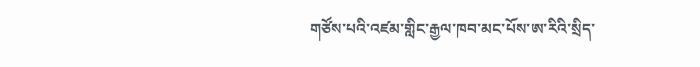གཙོས་པའི་འཛམ་གླིང་རྒྱལ་ཁབ་མང་པོས་ཨ་རིའི་སྲིད་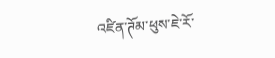འཛིན་ཊོམ་ཕུས་ཇེ་རོ་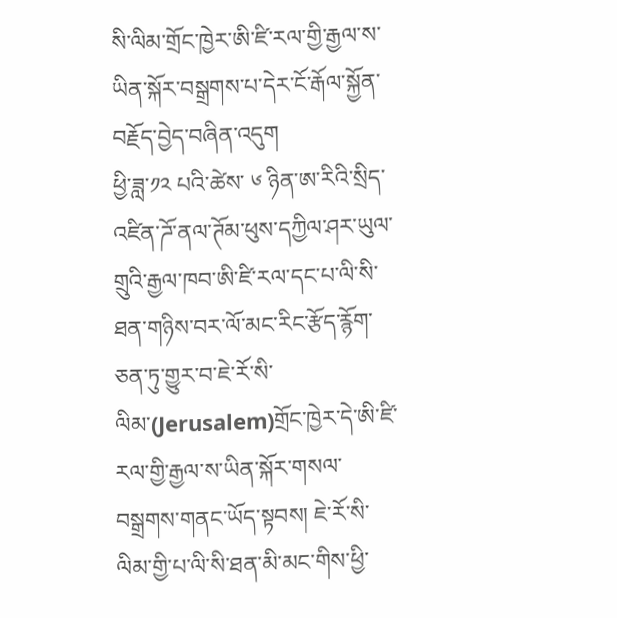སི་ལིམ་གྲོང་ཁྱེར་ཨི་ཛི་རལ་གྱི་རྒྱལ་ས་ཡིན་སྐོར་བསྒྲགས་པ་དེར་ངོ་རྒོལ་སྐྱོན་བརྗོད་བྱེད་བཞིན་འདུག
ཕྱི་ཟླ་༡༢ པའི་ཚེས་ ༦ ཉིན་ཨ་རིའི་སྲིད་འཛིན་ཌོ་ནལ་ཊོམ་ཕུས་དཀྱིལ་ཤར་ཡུལ་གྲུའི་རྒྱལ་ཁབ་ཨི་ཛི་རལ་དང་པ་ལི་སི་ཐན་གཉིས་བར་ལོ་མང་རིང་རྩོད་རྙོག་ཅན་ཏུ་གྱུར་བ་ཇེ་རོ་སི་ལིམ་(Jerusalem)གྲོང་ཁྱེར་དེ་ཨི་ཛི་རལ་གྱི་རྒྱལ་ས་ཡིན་སྐོར་གསལ་བསྒྲགས་གནང་ཡོད་སྟབས། ཇེ་རོ་སི་ལིམ་གྱི་པ་ལི་སི་ཐན་མི་མང་གིས་ཕྱི་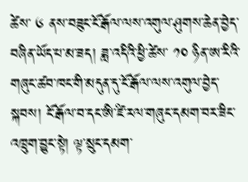ཚེས་ ༦ ནས་བཟུང་ངོ་རྒོལ་ལས་འགུལ་ཤུགས་ཆེན་བྱེད་བཞིན་ཡོད་པ་མ་ཟད། ཟླ་འདིའི་ཕྱི་ཚེས་ ༡༠ ཉིན་ཨ་རིའི་གཞུང་ཚབ་ཁང་གི་མདུན་དུ་ངོ་རྒོལ་ལས་འགུལ་བྱེད་སྐབས། ངོ་རྒོལ་བ་དང་ཨི་ཛི་རལ་གཞུང་དམག་བར་ཟིང་འཁྲུག་བྱུང་སྟེ། ལྟ་སྲུང་དམག་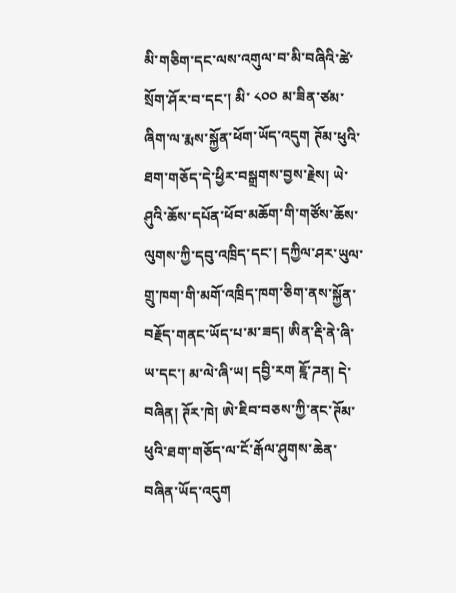མི་གཅིག་དང་ལས་འགུལ་བ་མི་བཞིའི་ཚེ་སྲོག་ཤོར་བ་དང་། མི་ ༨༠༠ མ་ཟིན་ཙམ་ཞིག་ལ་རྨས་སྐྱོན་ཕོག་ཡོད་འདུག ཊོམ་ཕུའི་ཐག་གཅོད་དེ་ཕྱིར་བསྒྲགས་བྱས་རྗེས། ཡེ་ཤུའི་ཆོས་དཔོན་ཕོབ་མཆོག་གི་གཙོས་ཆོས་ལུགས་ཀྱི་དབུ་འཁྲིད་དང་། དཀྱིལ་ཤར་ཡུལ་གྲུ་ཁག་གི་མགོ་འཁྲིད་ཁག་ཅིག་ནས་སྐྱོན་བརྗོད་གནང་ཡོད་པ་མ་ཟད། ཨིན་རྡི་ནེ་ཞི་ཡ་དང་། མ་ལེ་ཞི་ཡ། དབྱི་རག ཇྰོ་ཌན། དེ་བཞིན། ཊོར་ཁེ། ཨེ་ཇིབ་བཅས་ཀྱི་ནང་ཊོམ་ཕུའི་ཐག་གཅོད་ལ་ངོ་རྒོལ་ཤུགས་ཆེན་བཞིན་ཡོད་འདུག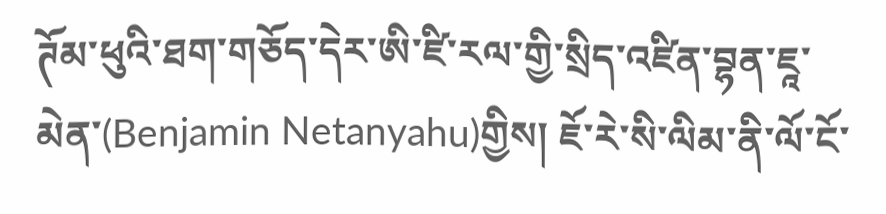ཊོམ་ཕུའི་ཐག་གཅོད་དེར་ཨི་ཛི་རལ་གྱི་སྲིད་འཛིན་བྷན་ཇཱ་མེན་(Benjamin Netanyahu)གྱིས། ཇོ་རེ་སི་ལིམ་ནི་ལོ་ངོ་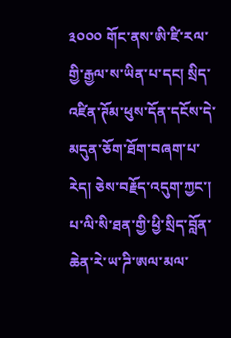༣༠༠༠ གོང་ནས་ཨི་ཛི་རལ་གྱི་རྒྱལ་ས་ཡིན་པ་དང། སྲིད་འཛིན་ཊོམ་ཕུས་དོན་དངོས་དེ་མདུན་ཅོག་ཐོག་བཞག་པ་རེད། ཅེས་བརྗོད་འདུག་ཀྱང་། པ་ལི་སི་ཐན་གྱི་ཕྱི་སྲིད་བློན་ཆེན་རེ་ཡ་ཌི་ཨལ་མལ་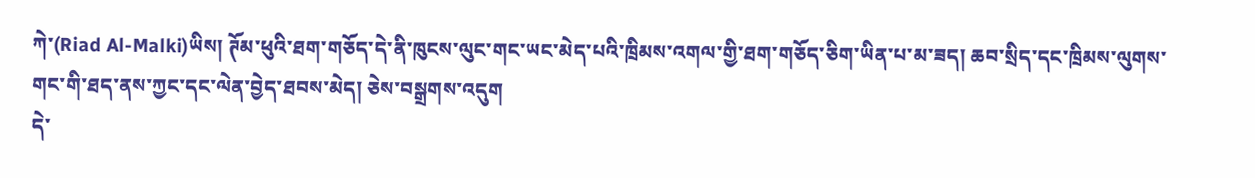ཀེ་(Riad Al-Malki)ཡིས། ཊོམ་ཕུའི་ཐག་གཅོད་དེ་ནི་ཁུངས་ལུང་གང་ཡང་མེད་པའི་ཁྲིམས་འགལ་གྱི་ཐག་གཅོད་ཅིག་ཡིན་པ་མ་ཟད། ཆབ་སྲིད་དང་ཁྲིམས་ལུགས་གང་གི་ཐད་ནས་ཀྱང་དང་ལེན་བྱེད་ཐབས་མེད། ཅེས་བསྒྲགས་འདུག
དེ་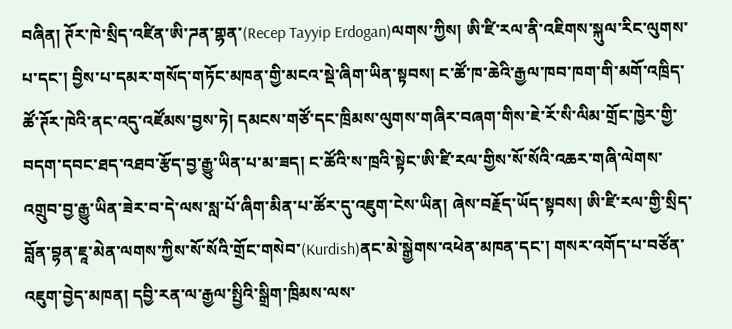བཞིན། ཊོར་ཁེ་སྲིད་འཛིན་ཨི་ཌན་གྷན་(Recep Tayyip Erdogan)ལགས་ཀྱིས། ཨི་ཛི་རལ་ནི་འཇིགས་སྐུལ་རིང་ལུགས་པ་དང་། བྱིས་པ་དམར་གསོད་གཏོང་མཁན་གྱི་མངའ་སྡེ་ཞིག་ཡིན་སྟབས། ང་ཚོ་ཁ་ཆེའི་རྒྱལ་ཁབ་ཁག་གི་མགོ་འཁྲིད་ཚོ་ཊོར་ཁེའི་ནང་འདུ་འཛོམས་བྱས་ཏེ། དམངས་གཙོ་དང་ཁྲིམས་ལུགས་གཞིར་བཞག་གིས་ཇེ་རོ་སི་ལིམ་གྲོང་ཁྱེར་གྱི་བདག་དབང་ཐད་འཐབ་རྩོད་བྱ་རྒྱུ་ཡིན་པ་མ་ཟད། ང་ཚོའི་ས་ཁྲའི་སྟེང་ཨི་ཛི་རལ་གྱིས་སོ་སོའི་འཆར་གཞི་ལེགས་འགྲུབ་བྱ་རྒྱུ་ཡིན་ཟེར་བ་དེ་ལས་སླ་པོ་ཞིག་མིན་པ་ཚོར་དུ་འཇུག་ངེས་ཡིན། ཞེས་བརྗོད་ཡོད་སྟབས། ཨི་ཛི་རལ་གྱི་སྲིད་བློན་བྷན་ཇཱ་མེན་ལགས་ཀྱིས་སོ་སོའི་གྲོང་གསེབ་(Kurdish)ནང་མེ་སྒྱེགས་འཕེན་མཁན་དང་། གསར་འགོད་པ་བཙོན་འཇུག་བྱེད་མཁན། དབྱི་རན་ལ་རྒྱལ་སྤྱིའི་སྒྲིག་ཁྲིམས་ལས་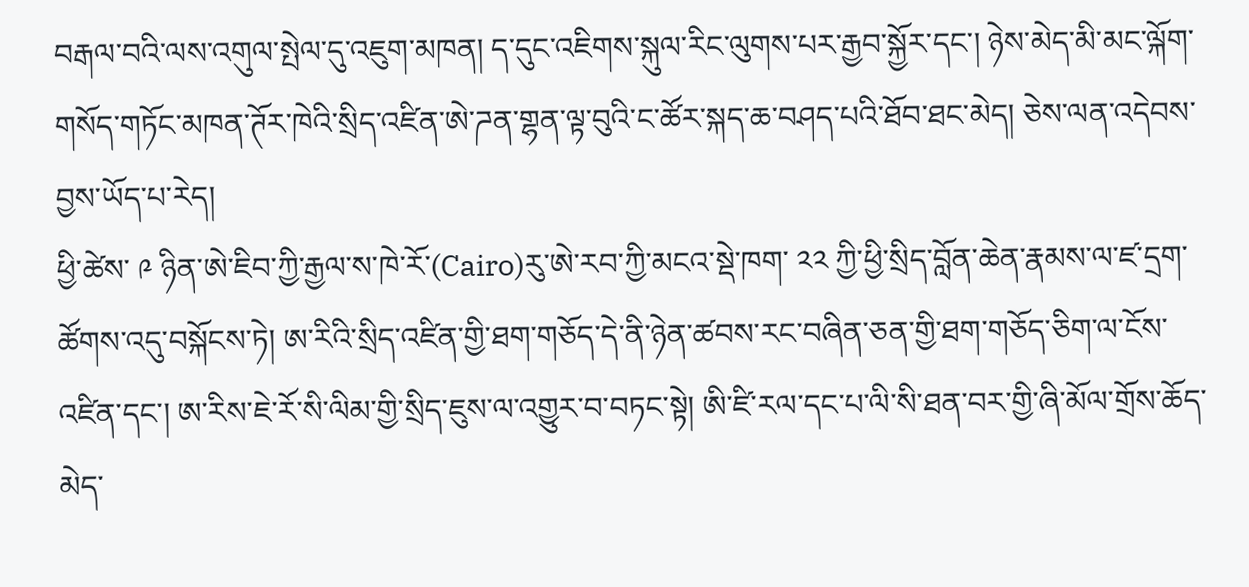བརྒལ་བའི་ལས་འགུལ་སྤེལ་དུ་འཇུག་མཁན། ད་དུང་འཇིགས་སྐུལ་རིང་ལུགས་པར་རྒྱབ་སྐྱོར་དང་། ཉེས་མེད་མི་མང་ལྐོག་གསོད་གཏོང་མཁན་ཊོར་ཁེའི་སྲིད་འཛིན་ཨེ་ཌན་གྷན་ལྟ་བུའི་ང་ཚོར་སྐད་ཆ་བཤད་པའི་ཐོབ་ཐང་མེད། ཅེས་ལན་འདེབས་བྱས་ཡོད་པ་རེད།
ཕྱི་ཚེས་ ༩ ཉིན་ཨེ་ཇིབ་ཀྱི་རྒྱལ་ས་ཁེ་རོ་(Cairo)རུ་ཨེ་རབ་ཀྱི་མངའ་སྡེ་ཁག་ ༢༢ ཀྱི་ཕྱི་སྲིད་བློན་ཆེན་རྣམས་ལ་ཛ་དྲག་ཚོགས་འདུ་བསྐོངས་ཏེ། ཨ་རིའི་སྲིད་འཛིན་གྱི་ཐག་གཅོད་དེ་ནི་ཉེན་ཚབས་རང་བཞིན་ཅན་གྱི་ཐག་གཅོད་ཅིག་ལ་ངོས་འཛིན་དང་། ཨ་རིས་ཇེ་རོ་སི་ལིམ་གྱི་སྲིད་ཇུས་ལ་འགྱུར་བ་བཏང་སྟེ། ཨི་ཛི་རལ་དང་པ་ལི་སི་ཐན་བར་གྱི་ཞི་མོལ་གྲོས་ཆོད་མེད་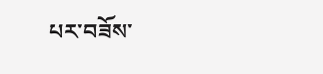པར་བཟོས་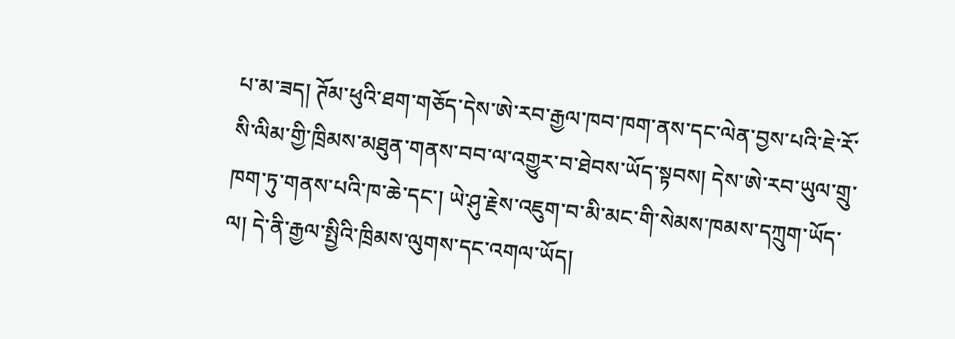པ་མ་ཟད། ཊོམ་ཕུའི་ཐག་གཅོད་དེས་ཨེ་རབ་རྒྱལ་ཁབ་ཁག་ནས་དང་ལེན་བྱས་པའི་ཇེ་རོ་སི་ལིམ་གྱི་ཁྲིམས་མཐུན་གནས་བབ་ལ་འགྱུར་བ་ཐེབས་ཡོད་སྟབས། དེས་ཨེ་རབ་ཡུལ་གྲུ་ཁག་ཏུ་གནས་པའི་ཁ་ཆེ་དང་། ཡེ་ཤུ་རྗེས་འཇུག་བ་མི་མང་གི་སེམས་ཁམས་དཀྲུག་ཡོད་ལ། དེ་ནི་རྒྱལ་སྤྱིའི་ཁྲིམས་ལུགས་དང་འགལ་ཡོད།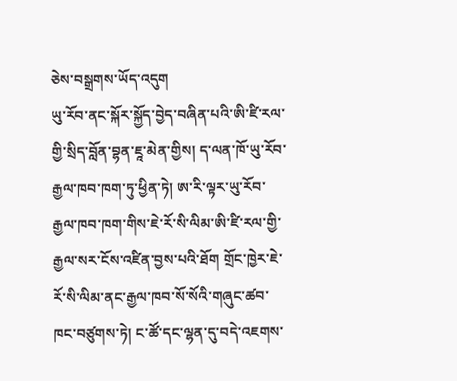ཅེས་བསྒྲགས་ཡོད་འདུག
ཡུ་རོབ་ནང་སྐོར་སྐྱོད་བྱེད་བཞིན་པའི་ཨི་ཛི་རལ་གྱི་སྲིད་བློན་བྷན་ཇཱ་མེན་གྱིས། ད་ལན་ཁོ་ཡུ་རོབ་རྒྱལ་ཁབ་ཁག་ཏུ་ཕྱིན་ཏེ། ཨ་རི་ལྟར་ཡུ་རོབ་རྒྱལ་ཁབ་ཁག་གིས་ཇེ་རོ་སི་ལིམ་ཨི་ཛི་རལ་གྱི་རྒྱལ་སར་ངོས་འཛིན་བྱས་པའི་ཐོག གྲོང་ཁྱེར་ཇེ་རོ་སི་ལིམ་ནང་རྒྱལ་ཁབ་སོ་སོའི་གཞུང་ཚབ་ཁང་བཙུགས་ཏེ། ང་ཚོ་དང་ལྷན་དུ་བདེ་འཇགས་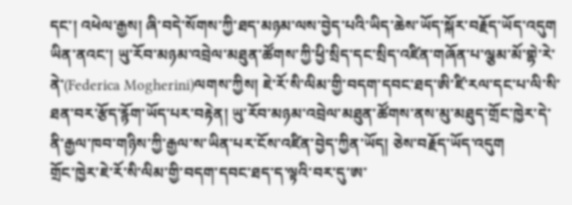དང་། འཕེལ་རྒྱས། ཞི་བདེ་སོགས་ཀྱི་ཐད་མཉམ་ལས་བྱེད་པའི་ཡིད་ཆེས་ཡོད་སྐོར་བརྗོད་ཡོད་འདུག ཡིན་ནའང་། ཡུ་རོབ་མཉམ་འབྲེལ་མཐུན་ཚོགས་ཀྱི་ཕྱི་སྲིད་དང་སྲིད་འཛིན་གཞོན་པ་ལྕམ་མོ་གྷེ་རེ་ནེ་(Federica Mogherini)ལགས་ཀྱིས། ཇེ་རོ་སི་ལིམ་གྱི་བདག་དབང་ཐད་ཨི་ཛི་རལ་དང་པ་ལི་སི་ཐན་བར་རྩོད་རྙོག་ཡོད་པར་བརྟེན། ཡུ་རོབ་མཉམ་འབྲེལ་མཐུན་ཚོགས་ནས་མུ་མཐུད་གྲོང་ཁྱེར་དེ་ནི་རྒྱལ་ཁབ་གཉིས་ཀྱི་རྒྱལ་ས་ཡིན་པར་ངོས་འཛིན་བྱེད་ཀྱིན་ཡོད། ཅེས་བརྗོད་ཡོད་འདུག
གྲོང་ཁྱེར་ཇེ་རོ་སི་ལིམ་གྱི་བདག་དབང་ཐད་ད་ལྟའི་བར་དུ་ཨ་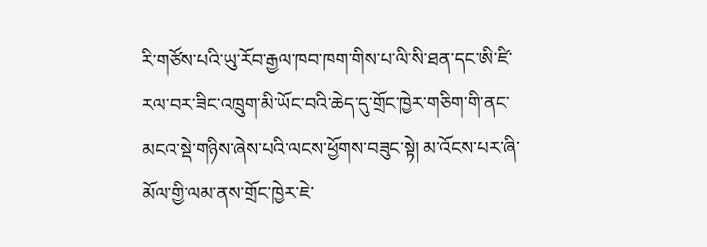རི་གཙོས་པའི་ཡུ་རོབ་རྒྱལ་ཁབ་ཁག་གིས་པ་ལི་སི་ཐན་དང་ཨི་ཛི་རལ་བར་ཟིང་འཁྲུག་མི་ཡོང་བའི་ཆེད་དུ་གྲོང་ཁྱེར་གཅིག་གི་ནང་མངའ་སྡེ་གཉིས་ཞེས་པའི་ལངས་ཕྱོགས་བཟུང་སྟེ། མ་འོངས་པར་ཞི་མོལ་གྱི་ལམ་ནས་གྲོང་ཁྱེར་ཇེ་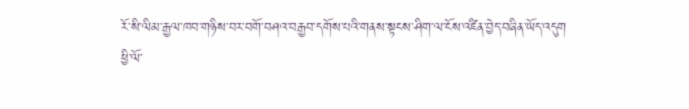རོ་སི་ལིམ་རྒྱལ་ཁབ་གཉིས་བར་བགོ་བཤའ་བརྒྱབ་དགོས་པའི་གནས་སྟངས་ཤིག་ལ་ངོས་འཛིན་བྱེད་བཞིན་ཡོད་འདུག
ཕྱི་ལོ་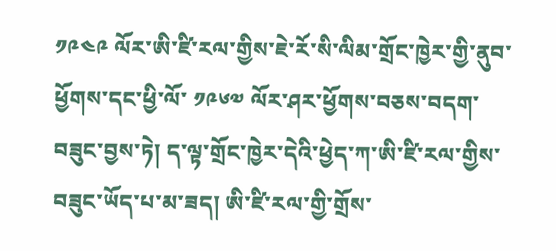༡༩༤༩ ལོར་ཨི་ཛི་རལ་གྱིས་ཇེ་རོ་སི་ལིམ་གྲོང་ཁྱེར་གྱི་ནུབ་ཕྱོགས་དང་ཕྱི་ལོ་ ༡༩༦༧ ལོར་ཤར་ཕྱོགས་བཅས་བདག་བཟུང་བྱས་ཏེ། ད་ལྟ་གྲོང་ཁྱེར་དེའི་ཕྱེད་ཀ་ཨི་ཛི་རལ་གྱིས་བཟུང་ཡོད་པ་མ་ཟད། ཨི་ཛི་རལ་གྱི་གྲོས་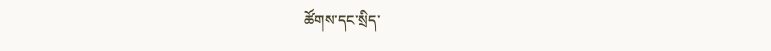ཚོགས་དང་སྲིད་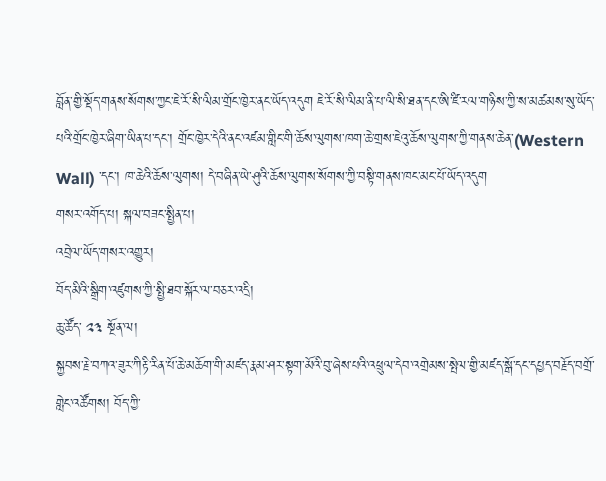བློན་གྱི་སྡོད་གནས་སོགས་ཀྱང་ཇེ་རོ་སི་ལིམ་གྲོང་ཁྱེར་ནང་ཡོད་འདུག ཇེ་རོ་སི་ལིམ་ནི་པ་ལི་སི་ཐན་དང་ཨི་ཛི་རལ་གཉིས་ཀྱི་ས་མཚམས་སུ་ཡོད་པའི་གྲོང་ཁྱེར་ཞིག་ཡིན་པ་དང་། གྲོང་ཁྱེར་དེའི་ནང་འཛམ་གླིང་གི་ཆོས་ལུགས་ཁག་ཆེ་གྲས་ཇེའུ་ཆོས་ལུགས་ཀྱི་གནས་ཆེན་(Western Wall) ་དང་། ཁ་ཆེའི་ཆོས་ལུགས། དེ་བཞིན་ཡེ་ཤུའི་ཆོས་ལུགས་སོགས་ཀྱི་བསྟི་གནས་ཁང་མང་པོ་ཡོད་འདུག
གསར་འགོད་པ། སྐལ་བཟང་སྤྱིན་པ།
འབྲེལ་ཡོད་གསར་འགྱུར།
བོད་མིའི་སྒྲིག་འཛུགས་ཀྱི་སྤྱི་ཐབ་སྐོར་ལ་བཅར་འདྲི།
ཆུ་ཚོད་ ༢༣ སྔོན་ལ།
སྐྱབས་རྗེ་བཀའ་ཟུར་ཀིརྟི་རིན་པོ་ཆེ་མཆོག་གི་མཛད་རྣམ་ཤར་སྟག་མོའི་བུ་ཞེས་པའི་འཕྲུལ་དེབ་འགྲེམས་སྤེལ་གྱི་མཛད་སྒོ་དང་དཔྱད་བརྗོད་བགྲོ་གླེང་འཚོགས། བོད་ཀྱི་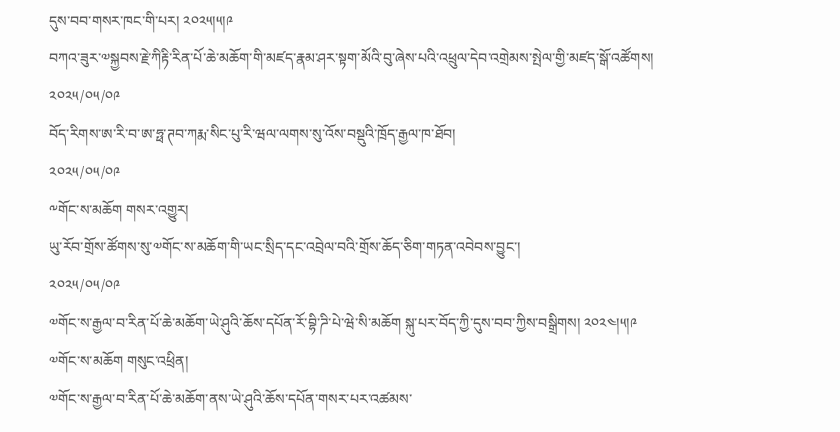དུས་བབ་གསར་ཁང་གི་པར། ༢༠༢༥།༥།༩
བཀའ་ཟུར་༧སྐྱབས་རྗེ་ཀིརྟི་རིན་པོ་ཆེ་མཆོག་གི་མཛད་རྣམ་ཤར་སྟག་མོའི་བུ་ཞེས་པའི་འཕྲུལ་དེབ་འགྲེམས་སྤེལ་གྱི་མཛད་སྒོ་འཚོགས།
༢༠༢༥/༠༥/༠༩
བོད་རིགས་ཨ་རི་བ་ཨ་ཧྥ་ཊབ་ཀརྨ་སིང་པུ་རི་ཝལ་ལགས་སུ་འོས་བསྡུའི་ཁྲོད་རྒྱལ་ཁ་ཐོབ།
༢༠༢༥/༠༥/༠༩
༸གོང་ས་མཆོག གསར་འགྱུར།
ཡུ་རོབ་གྲོས་ཚོགས་སུ་༧གོང་ས་མཆོག་གི་ཡང་སྲིད་དང་འབྲེལ་བའི་གྲོས་ཆོད་ཅིག་གཏན་འབེབས་བྱུང་།
༢༠༢༥/༠༥/༠༩
༧གོང་ས་རྒྱལ་བ་རིན་པོ་ཆེ་མཆོག་ཡེ་ཤུའི་ཆོས་དཔོན་རོ་བྷི་ཌི་པེ་ཝེ་སི་མཆོག སྐུ་པར་བོད་ཀྱི་དུས་བབ་ཀྱིས་བསྒྲིགས། ༢༠༢༤།༥།༩
༧གོང་ས་མཆོག གསུང་འཕྲིན།
༧གོང་ས་རྒྱལ་བ་རིན་པོ་ཆེ་མཆོག་ནས་ཡེ་ཤུའི་ཆོས་དཔོན་གསར་པར་འཚམས་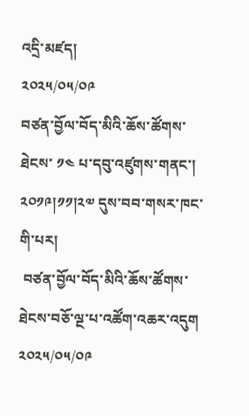འདྲི་མཛད།
༢༠༢༥/༠༥/༠༩
བཙན་བྱོལ་བོད་མིའི་ཆོས་ཚོགས་ཐེངས་ ༡༤ པ་དབུ་འཛུགས་གནང་། ༢༠༡༩།༡༡།༢༧ དུས་བབ་གསར་ཁང་གི་པར།
 བཙན་བྱོལ་བོད་མིའི་ཆོས་ཚོགས་ཐེངས་བཅོ་ལྔ་པ་འཚོག་འཆར་འདུག
༢༠༢༥/༠༥/༠༩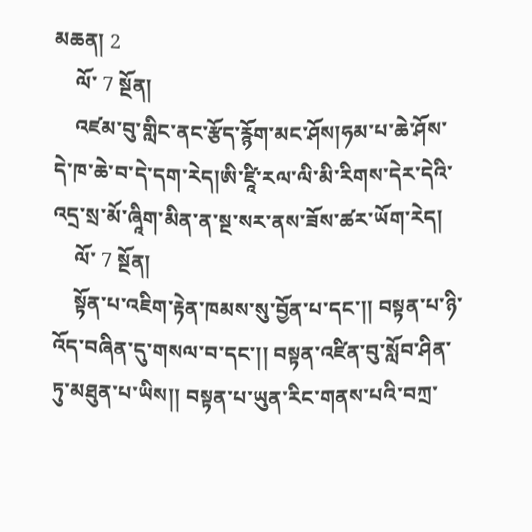མཆན། 2
    ལོ་ 7 སྔོན།
    འཛམ་བུ་གླིང་ནང་རྩོད་རྙོག་མང་ཤོས།ཧམ་པ་ཆེ་ཤོས་དེ་ཁ་ཆེ་བ་དེ་དག་རེད།ཨི་ཛཱི་རལ་ལི་མི་རིགས་དེར་དེའི་འདྲ་སྲ་མོ་ཞཱིག་མིན་ན་སྔ་སར་ནས་ཟོས་ཚར་ཡོག་རེད།
    ལོ་ 7 སྔོན།
    སྟོན་པ་འཇིག་རྟེན་ཁམས་སུ་བྱོན་པ་དང་།། བསྟན་པ་ཉི་འོད་བཞིན་དུ་གསལ་བ་དང་།། བསྟན་འཛིན་བུ་སློབ་ཤིན་ཏུ་མཐུན་པ་ཡིས།། བསྟན་པ་ཡུན་རིང་གནས་པའི་བཀྲ་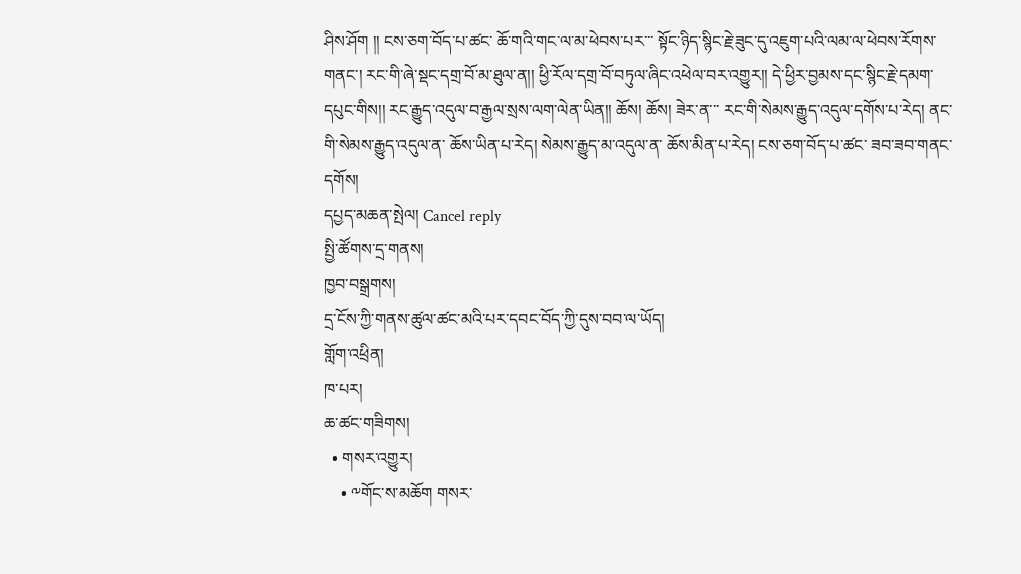ཤིས་ཤོག །། ངས་ཅག་བོད་པ་ཚང་ ཆོ་གའི་གང་ལ་མ་ཕེབས་པར་་་ སྟོང་ཉིད་སྙིང་རྗེ་ཟུང་དུ་འཇུག་པའི་ལམ་ལ་ཕེབས་རོགས་གནང་། རང་གི་ཞེ་སྡང་དགྲ་བོ་མ་ཐུལ་ན།། ཕྱི་རོལ་དགྲ་བོ་བཏུལ་ཞིང་འཕེལ་བར་འགྱུར།། དེ་ཕྱིར་བྱམས་དང་སྙིང་རྗེ་དམག་དཔུང་གིས།། རང་རྒྱུད་འདུལ་བ་རྒྱལ་སྲས་ལག་ལེན་ཡིན།། ཆོས། ཆོས། ཟེར་ན་་་ རང་གི་སེམས་རྒྱུད་འདུལ་དགོས་པ་རེད། ནང་གི་སེམས་རྒྱུད་འདུལ་ན་ ཆོས་ཡིན་པ་རེད། སེམས་རྒྱུད་མ་འདུལ་ན་ ཆོས་མིན་པ་རེད། ངས་ཅག་བོད་པ་ཚང་ ཟབ་ཟབ་གནང་དགོས།
དཔྱད་མཆན་སྤེལ། Cancel reply
སྤྱི་ཚོགས་དྲ་གནས།
ཁྱབ་བསྒྲགས།
དྲ་ངོས་ཀྱི་གནས་ཚུལ་ཚང་མའི་པར་དབང་བོད་ཀྱི་དུས་བབ་ལ་ཡོད།
གློག་འཕྲིན།
ཁ་པར།
ཆ་ཚང་གཟིགས།
  • གསར་འགྱུར།
    • ༸གོང་ས་མཆོག གསར་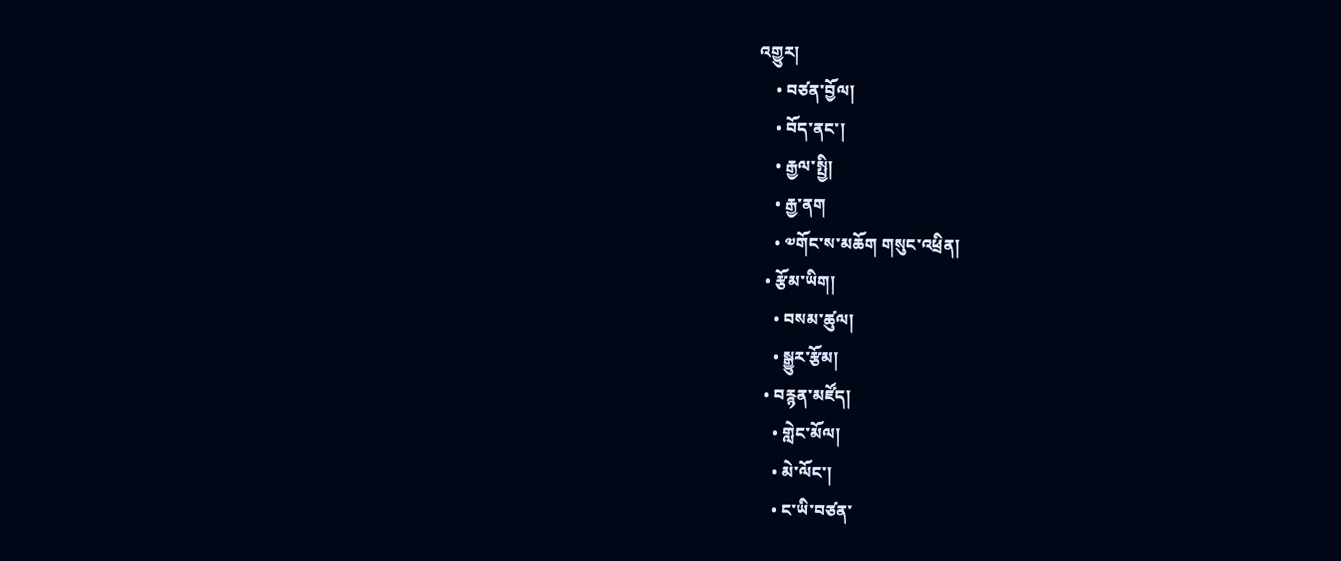འགྱུར།
    • བཙན་བྱོལ།
    • བོད་ནང་།
    • རྒྱལ་སྤྱི།
    • རྒྱ་ནག
    • ༧གོང་ས་མཆོག གསུང་འཕྲིན།
  • རྩོམ་ཡིག།
    • བསམ་ཚུལ།
    • སྒྱུར་རྩོམ།
  • བརྙན་མཛོད།
    • གླེང་མོལ།
    • མེ་ལོང་།
    • ང་ཡི་བཙན་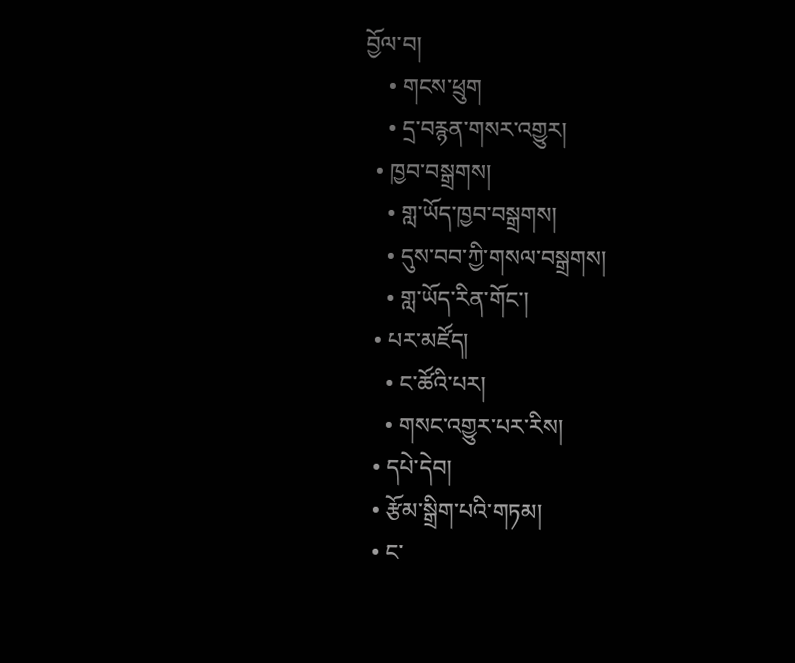བྱོལ་བ།
    • གངས་ཕྲུག
    • དྲ་བརྙན་གསར་འགྱུར།
  • ཁྱབ་བསྒྲགས།
    • གླ་ཡོད་ཁྱབ་བསྒྲགས།
    • དུས་བབ་ཀྱི་གསལ་བསྒྲགས།
    • གླ་ཡོད་རིན་གོང་།
  • པར་མཛོད།
    • ང་ཚོའི་པར།
    • གསང་འགྱུར་པར་རིས།
  • དཔེ་དེབ།
  • རྩོམ་སྒྲིག་པའི་གཏམ།
  • ང་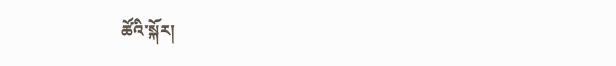ཚོའི་སྐོར།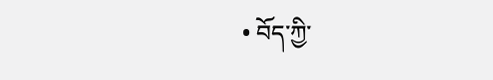• བོད་ཀྱི་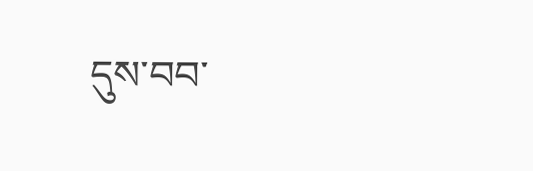དུས་བབ་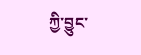ཀྱི་བྱུང་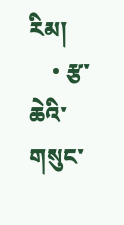རིམ།
    • རྩ་ཆེའི་གསུང་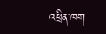འཕྲིན་ཁག